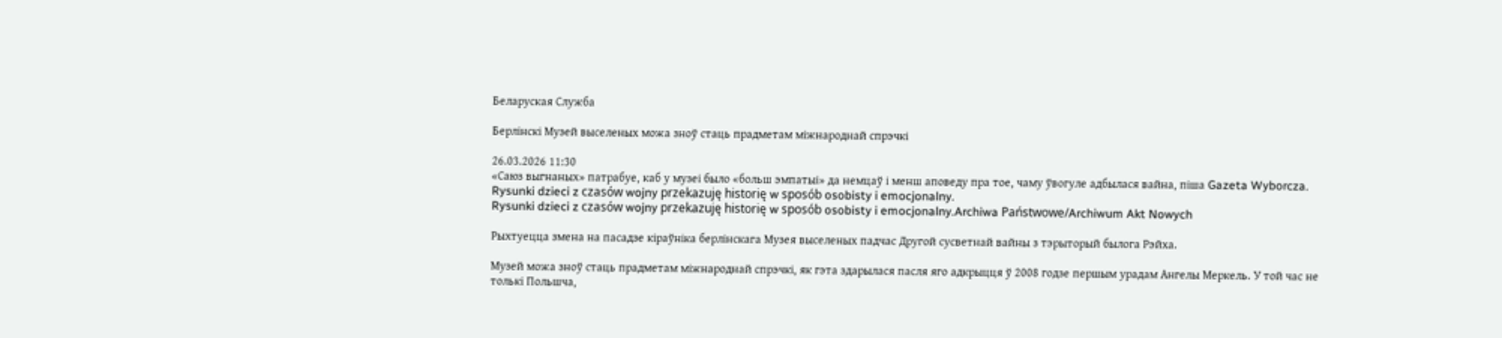Беларуская Служба

Берлінскі Музей выселеных можа зноў стаць прадметам міжнароднай спрэчкі

26.03.2026 11:30
«Саюз выгнаных» патрабуе, каб у музеі было «больш эмпатыі» да немцаў і менш аповеду пра тое, чаму ўвогуле адбылася вайна, піша Gazeta Wyborcza.
Rysunki dzieci z czasów wojny przekazuję historię w sposób osobisty i emocjonalny.
Rysunki dzieci z czasów wojny przekazuję historię w sposób osobisty i emocjonalny.Archiwa Państwowe/Archiwum Akt Nowych

Рыхтуецца змена на пасадзе кіраўніка берлінскага Музея выселеных падчас Другой сусветнай вайны з тэрыторый былога Рэйха.

Музей можа зноў стаць прадметам міжнароднай спрэчкі, як гэта здарылася пасля яго адкрыцця ў 2008 годзе першым урадам Ангелы Меркель. У той час не толькі Польшча,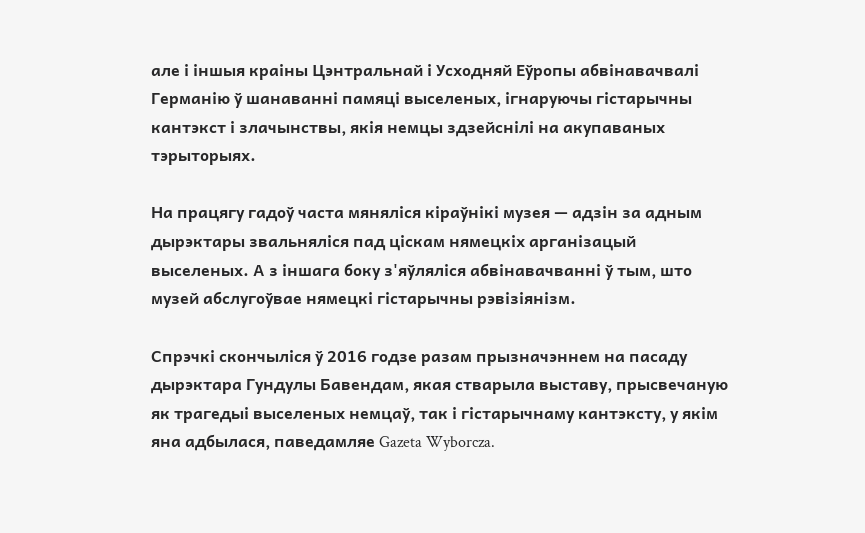але і іншыя краіны Цэнтральнай і Усходняй Еўропы абвінавачвалі Германію ў шанаванні памяці выселеных, ігнаруючы гістарычны кантэкст і злачынствы, якія немцы здзейснілі на акупаваных тэрыторыях.

На працягу гадоў часта мяняліся кіраўнікі музея — адзін за адным дырэктары звальняліся пад ціскам нямецкіх арганізацый выселеных. А з іншага боку з'яўляліся абвінавачванні ў тым, што музей абслугоўвае нямецкі гістарычны рэвізіянізм.

Спрэчкі скончыліся ў 2016 годзе разам прызначэннем на пасаду дырэктара Гундулы Бавендам, якая стварыла выставу, прысвечаную як трагедыі выселеных немцаў, так і гістарычнаму кантэксту, у якім яна адбылася, паведамляе Gazeta Wyborcza.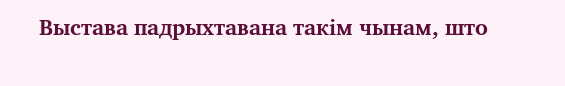Выстава падрыхтавана такім чынам, што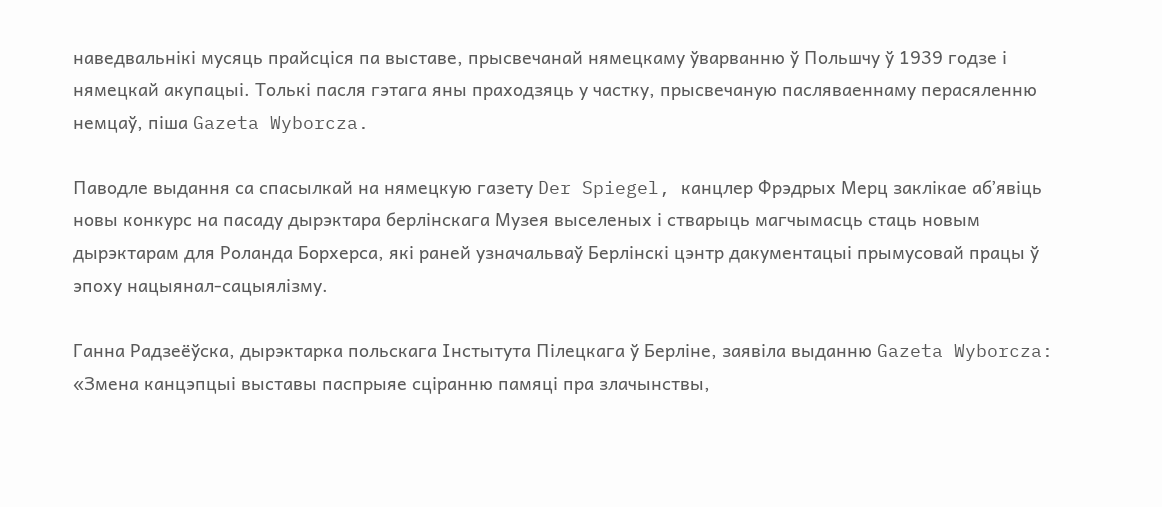наведвальнікі мусяць прайсціся па выставе, прысвечанай нямецкаму ўварванню ў Польшчу ў 1939 годзе і нямецкай акупацыі. Толькі пасля гэтага яны праходзяць у частку, прысвечаную пасляваеннаму перасяленню немцаў, піша Gazeta Wyborcza.

Паводле выдання са спасылкай на нямецкую газету Der Spiegel, канцлер Фрэдрых Мерц заклікае абʼявіць новы конкурс на пасаду дырэктара берлінскага Музея выселеных і стварыць магчымасць стаць новым дырэктарам для Роланда Борхерса, які раней узначальваў Берлінскі цэнтр дакументацыі прымусовай працы ў эпоху нацыянал-сацыялізму.

Ганна Радзеёўска, дырэктарка польскага Інстытута Пілецкага ў Берліне, заявіла выданню Gazeta Wyborcza: «Змена канцэпцыі выставы паспрыяе сціранню памяці пра злачынствы,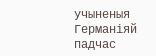учыненыя Германіяй падчас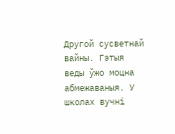Другой сусветнай вайны. Гэтыя веды ўжо моцна абмежаваныя. У школах вучні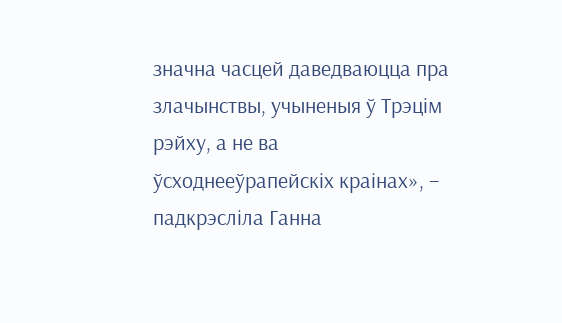значна часцей даведваюцца пра злачынствы, учыненыя ў Трэцім рэйху, а не ва ўсходнееўрапейскіх краінах», – падкрэсліла Ганна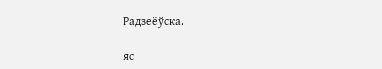Радзеёўска.

яс